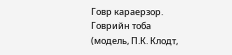Говр караерзор. Говрийн тоба (модель, П.К. Клодт,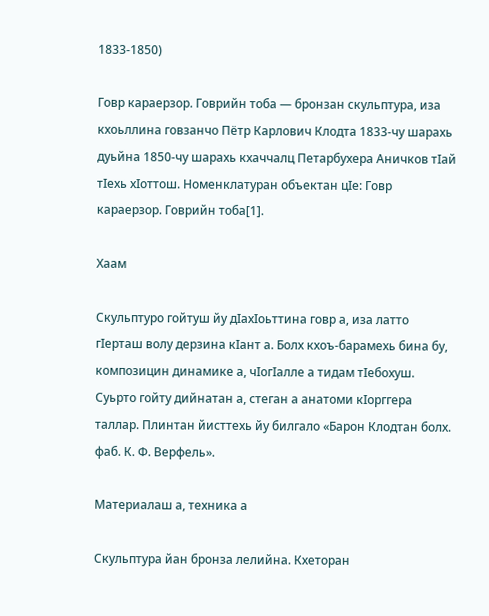1833-1850)

Говр караерзор. Говрийн тоба — бронзан скульптура, иза кхоьллина говзанчо Пётр Карлович Клодта 1833-чу шарахь дуьйна 1850-чу шарахь кхаччалц Петарбухера Аничков тӀай тӀехь хӀоттош. Номенклатуран объектан цӀе: Говр караерзор. Говрийн тоба[1].

Хаам

Скульптуро гойтуш йу дӀахӀоьттина говр а, иза латто гӀерташ волу дерзина кӀант а. Болх кхоъ-барамехь бина бу, композицин динамике а, чӀогӀалле а тидам тӀебохуш. Суьрто гойту дийнатан а, стеган а анатоми кӀорггера таллар. Плинтан йисттехь йу билгало «Барон Клодтан болх. фаб. К. Ф. Верфель».

Материалаш а, техника а

Скульптура йан бронза лелийна. Кхеторан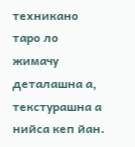техникано таро ло жимачу деталашна а, текстурашна а нийса кеп йан.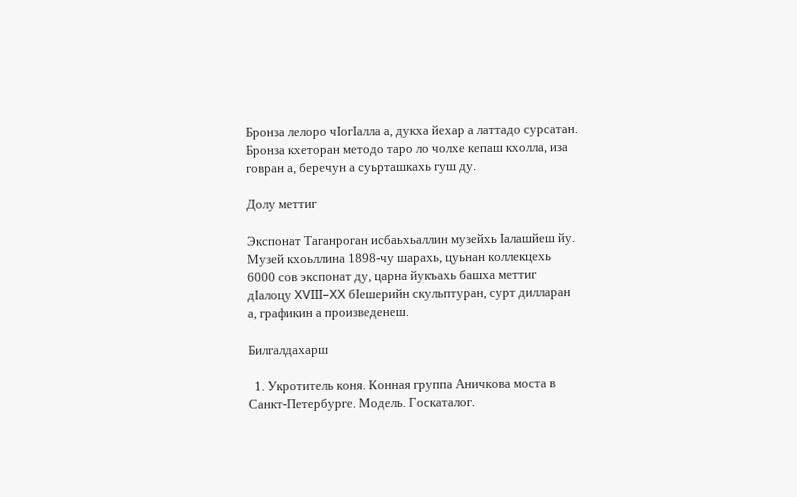Бронза лелоро чӀогӀалла а, дукха йехар а латтадо сурсатан. Бронза кхеторан методо таро ло чолхе кепаш кхолла, иза говран а, беречун а суьрташкахь гуш ду.

Долу меттиг

Экспонат Таганроган исбаьхьаллин музейхь Ӏалашйеш йу. Музей кхоьллина 1898-чу шарахь, цуьнан коллекцехь 6000 сов экспонат ду, царна йукъахь башха меттиг дӀалоцу XVIII–XX бӀешерийн скульптуран, сурт дилларан а, графикин а произведенеш.

Билгалдахарш

  1. Укротитель коня. Конная группа Аничкова моста в Санкт-Петербурге. Модель. Госкаталог.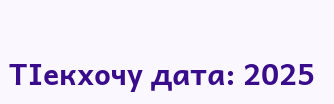ТӀекхочу дата: 2025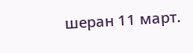шеран 11 март.